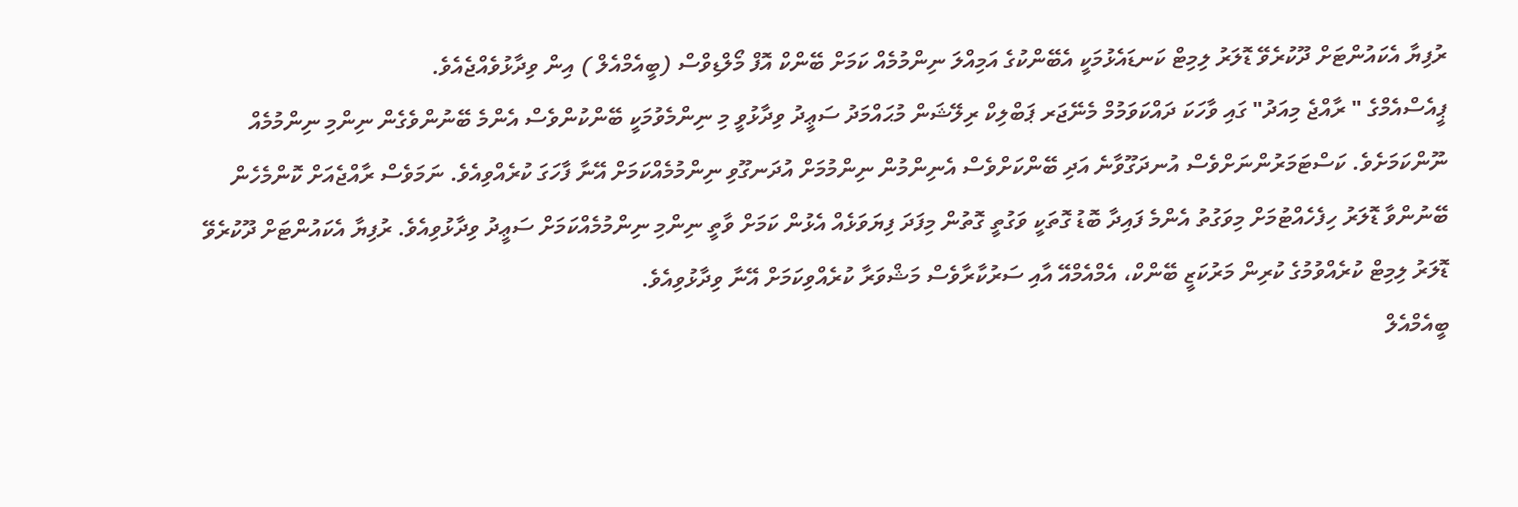ރުފިޔާ އެކައުންޓަށް ދޫކުރެވޭ ޑޮލަރު ލިމިޓް ކަނޑައެޅުމަކީ އެބޭންކުގެ އަމިއްލަ ނިންމުމެއް ކަމަށް ބޭންކް އޮފް މޯލްޑިވްސް (ބީއެމްއެލް ) އިން ވިދާޅުވެއްޖެއެވެ.
ޕީއެސްއެމްގެ " ރާއްޖެ މިއަދު" ގައި ވާހަކަ ދައްކަވަމުމް މެނޭޖަރ ޕަބްލިކް ރިލޭޝަން މުޙައްމަދު ސަޢީދު ވިދާޅުވީ މި ނިންމެވުމަކީ ބޭންކުންވެސް އެންމެ ބޭނުންވެގެން ނިންމި ނިންމުމެއް ނޫންކަމަށެވެ. ކަސްޓަމަރުންނަށްވެސް އުނދަގޫވާނެ އަދި ބޭންކަށްވެސް އެނިންމުން ނިންމުމަށް އުދަނގޫވި ނިންމުމެއްކަމަށް އޭނާ ފާހަގަ ކުރެއްވިއެވެ. ނަމަވެސް ރާއްޖެއަށް ކޮންމެހެން ބޭނުންވާ ޑޮލަރު ހިފެހެއްޓުމަށް މިވަގުތު އެންމެ ފައިދާ ބޮޑު ގޮތަކީ ވަގުތީ ގޮތުން މިފަދަ ފިޔަވަޅެއް އެޅުން ކަމަށް ވާތީ ނިންމި ނިންމުމެއްކަމަށް ސަޢީދު ވިދާޅުވިއެވެ. ރުފިޔާ އެކައުންޓަށް ދޫކުރެވޭ ޑޮލަރު ލިމިޓް ކުރެއްވުމުގެ ކުރިން މަރުކަޒީ ބޭންކް، އެމްއެމްއޭ އާއި ސަރުކާރާވެސް މަޝްވަރާ ކުރެއްވިކަމަށް އޭނާ ވިދާޅުވިއެވެ.
ބީއެމްއެލް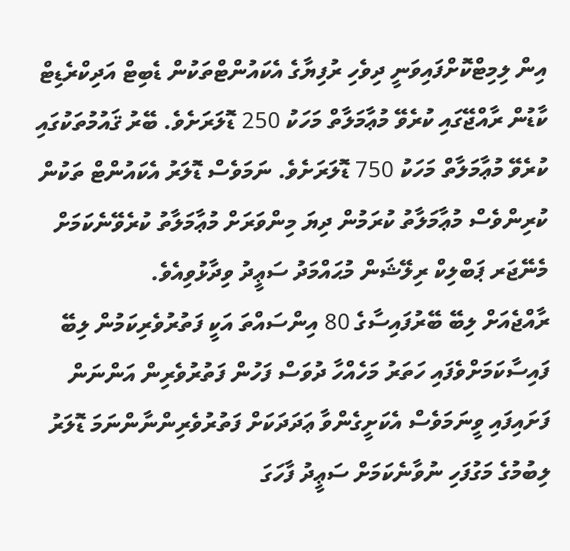އިން ލިމިޓްކޮށްފައިވަނީ ދިވެހި ރުފިޔާގެ އެކައުންޓްތަކުން ޑެބިޓް އަދިކްރެޑިޓް ކާޑުން ރާއްޖޭގައި ކުރެވޭ މުޢާމަލާތް މަހަކު 250 ޑޮލަރަށެވެ. ބޭރު ޤައުމުތަކުގައި ކުރެވޭ މުޢާމަލާތް މަހަކު 750 ޑޮލަރަށެވެ. ނަމަވެސް ޑޮލަރު އެކައުންޓް ތަކުން ކުރިންވެސް މުޢާމަލާތު ކުރަމުން ދިޔަ މިންވަރަށް މުޢާމަލާތު ކުރެވޭނެކަމަށް މެނޭޖަރ ޕަބްލިކް ރިލޭޝަން މުޙައްމަދު ސަޢީދު ވިދާޅުވިއެވެ.
ރާއްޖެއަށް ލިބޭ ބޭރުފައިސާގެ 80 އިންސައްތަ އަކީ ފަތުރުވެރިކަމުން ލިބޭ ފައިސާކަމަށްވެފައި ހަތަރު މަހެއްހާ ދުވަސް ފަހުން ފަތުރުވެރިން އަންނަން ފަށައިފައި ވީނަމަވެސް އެކަށީގެންވާ ޢަދަދަކަށް ފަތުރުވެރިންނާންނަމަ ޑޮލަރު ލިބުމުގެ މަގުފަހި ނުވާނެކަމަށް ސަޢީދު ފާހަގަ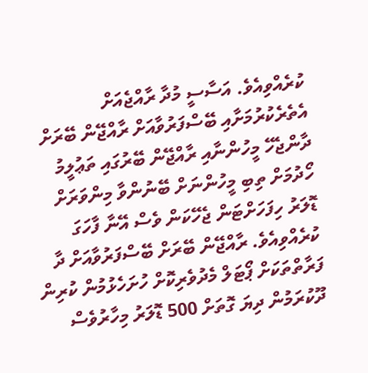ކުރެއްވިއެވެ. އަސާސީ މުދާ ރާއްޖެއަށް އެތެރެކުރުމަށާއި ބޭސްފަރުވާއަށް ރާއްޖޭން ބޭރަށް ދާންޖެހޭ މީހުންނާއި ރާއްޖޭން ބޭރުގައި ތަޢުލީމު ހޯދުމަށް ތިބި މީހުންނަށް ބޭނުންވާ މިންވަރަށް ޑޮލަރު ހިފަހަށްޓަން ޖެހޭކަން ވެސް އޭނާ ފާހަގަ ކުރެއްވިއެވެ. ރާއްޖޭން ބޭރަށް ބޭސްފަރުވާއަށް ދާ ފަރާތްތަކަށް ޕޯޓަލް މެދުވެރިކޮށް ހުށަހެޅުމުން ކުރިން ދޫކުރަމުން ދިޔަ ގޮތަށް 500 ޑޮލަރު މިހާރުވެސް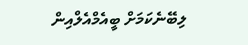ލިބޭނެކަމަށް ބީއެމްއެލްއިން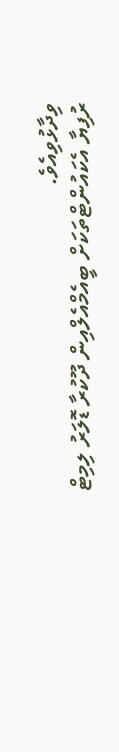ވިދާޅުވިއެވެ.
ރުފިޔާ އެކައުންޓްތަކަށް ބީއެމްއެލްއިން ދޫކުރާ ޑޮލަރު ލިމިޓް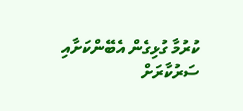ކުރުމާ ގުޅިގެން އެބޭންކަށާއި ސަރުކާރަށް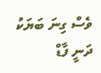ވެސް ގިނަ ބަޔަކު ދަނީ ފާޑް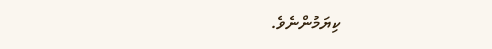ކިޔަމުންނެވެ.